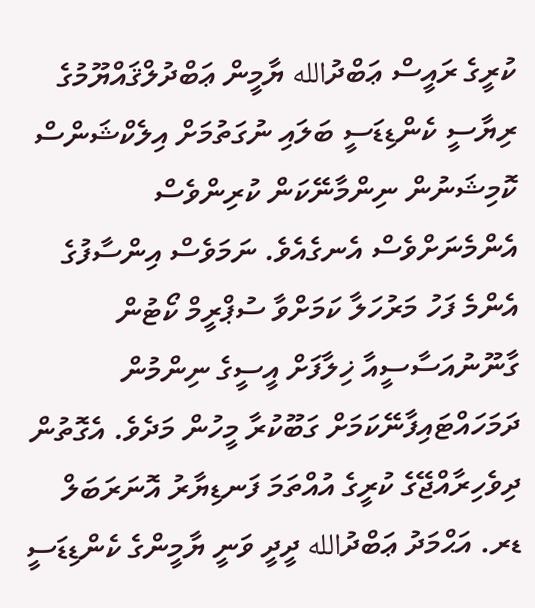ކުރީގެ ރައީސް ޢަބްދުالله ޔާމީން ޢަބްދުލްޤައްޔޫމުގެ ރިޔާސީ ކެންޑިޑަސީ ބަލައި ނުގަތުމަށް އިލެކްޝަންސް ކޮމިޝަނުން ނިންމާނޭކަން ކުރިންވެސް އެންމެނަށްވެސް އެނގެއެވެ. ނަމަވެސް އިންސާފުގެ އެންމެ ފަހު މަރުހަލާ ކަމަށްވާ ސުޕްރީމް ކޯޓުން ގާނޫނުއަސާސީއާ ޚިލާފަށް އީސީގެ ނިންމުން ދަމަހައްޓައިފާނޭކަމަށް ގަބޫކުރާ މީހުން މަދެވެ. އެގޮތުން ދިވެހިރާއްޖޭގެ ކުރީގެ އުއްތަމަ ފަނޑިޔާރު އޮނަރަބަލް ޑރ. އަޙްމަދު ޢަބްދުالله ދީދީ ވަނީ ޔާމީންގެ ކެންޑިޑަސީ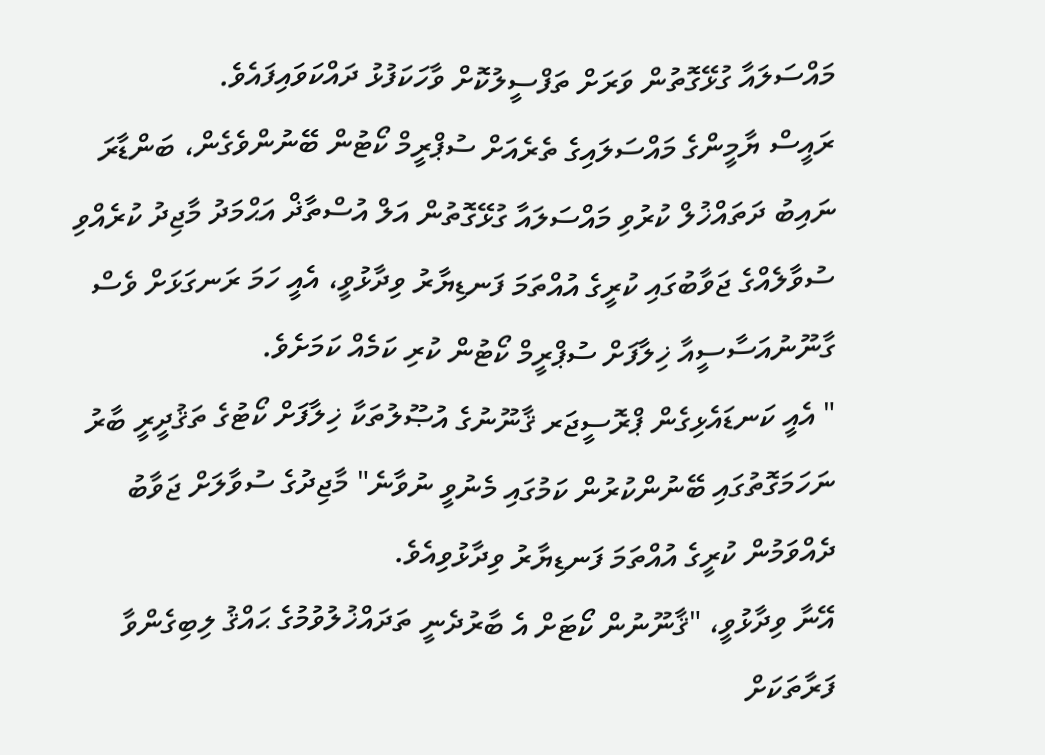މައްސަލައާ ގުޅޭގޮތުން ވަރަށް ތަފްސީލުކޮށް ވާހަކަފުޅު ދައްކަވައިފައެވެ.
ރައީސް ޔާމީންގެ މައްސަލައިގެ ތެރެއަށް ސުޕްރީމް ކޯޓުން ބޭނުންވެގެން، ބަންޑާރަ ނައިބު ދަތައްޚުލް ކުރުވި މައްސަލައާ ގުޅޭގޮތުން އަލް އުސްތާޛް އަޙްމަދު މާޖިދު ކުރެއްވި ސުވާލެއްގެ ޖަވާބުގައި ކުރީގެ އުއްތަމަ ފަނޑިޔާރު ވިދާޅުވީ، އެއީ ހަމަ ރަނގަޅަށް ވެސް ގާނޫނުއަސާސީއާ ޚިލާފަށް ސުޕްރީމް ކޯޓުން ކުރި ކަމެއް ކަމަށެވެ.
" އެއީ ކަނޑައެޅިގެން ޕްރޮސީޖަރ ޤާނޫނުގެ އުޞޫލުތަކާ ޚިލާފަށް ކޯޓުގެ ތަޤުދީރީ ބާރު ނަހަމަގޮތުގައި ބޭނުންކުރުން ކަމުގައި މެނުވީ ނުވާނެ" މާޖިދުގެ ސުވާލަށް ޖަވާބު ދެއްވަމުން ކުރީގެ އުއްތަމަ ފަނޑިޔާރު ވިދާޅުވިއެވެ.
އޭނާ ވިދާޅުވީ، "ޤާނޫނުން ކޯޓަށް އެ ބާރުދެނީ ތަދައްޚުލުވުމުގެ ޙައްޤު ލިބިގެންވާ ފަރާތަކަށް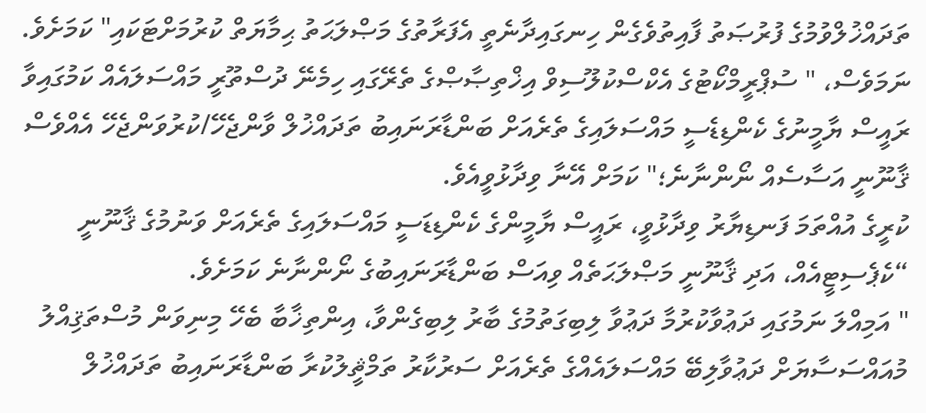ތަދައްޚުލްވުމުގެ ފުރުޞަތު ފާއިތުވެގެން ހިނގައިދާނެތީ އެފަރާތުގެ މަޞްލަޙަތު ޙިމާޔަތް ކުރުމަށްޓަކައި" ކަމަށެވެ.
ނަމަވެސް، " ސުޕްރީމްކޯޓުގެ އެކްސްކުލޫސިވް އިޚްތިޞާޞްގެ ތެރޭގައި ހިމެނޭ ދުސްތޫރީ މައްސަލައެއް ކަމުގައިވާ ރައީސް ޔާމީނުގެ ކެންޑިޑެސީ މައްސަލައިގެ ތެރެއަށް ބަންޑާރަނައިބު ތަދައްޚުލް ވާންޖެހޭ/ކުރުވަންޖެހޭ އެއްވެސް ޤާނޫނީ އަސާސެއް ނޯންނާނެ؛" ކަމަށް އޭނާ ވިދާޅުވީއެވެ.
ކުރީގެ އުއްތަމަ ފަނޑިޔާރު ވިދާޅުވީ، ރައީސް ޔާމީންގެ ކެންޑިޑަސީ މައްސަލައިގެ ތެރެއަށް ވަނުމުގެ ޤާނޫނީ “ކެޕެސިޓީއެއް، އަދި ޤާނޫނީ މަޞްލަޙަތެއް ވިއަސް ބަންޑާރަނައިބުގެ ނޯންނާނެ ކަމަށެވެ.
" އަމިއްލަ ނަމުގައި ދަޢުވާކުރުމާ ދަޢުވާ ލިބިގަތުމުގެ ބާރު ލިބިގެންވާ، އިންތިޚާބާ ބެހޭ މިނިވަން މުސްތަޤިއްލު މުއައްސަސާޔަށް ދަޢުވާލިބޭ މައްސަލައެއްގެ ތެރެއަށް ސަރުކާރު ތަމްޘީލުކުރާ ބަންޑާރަނައިބު ތަދައްޚުލް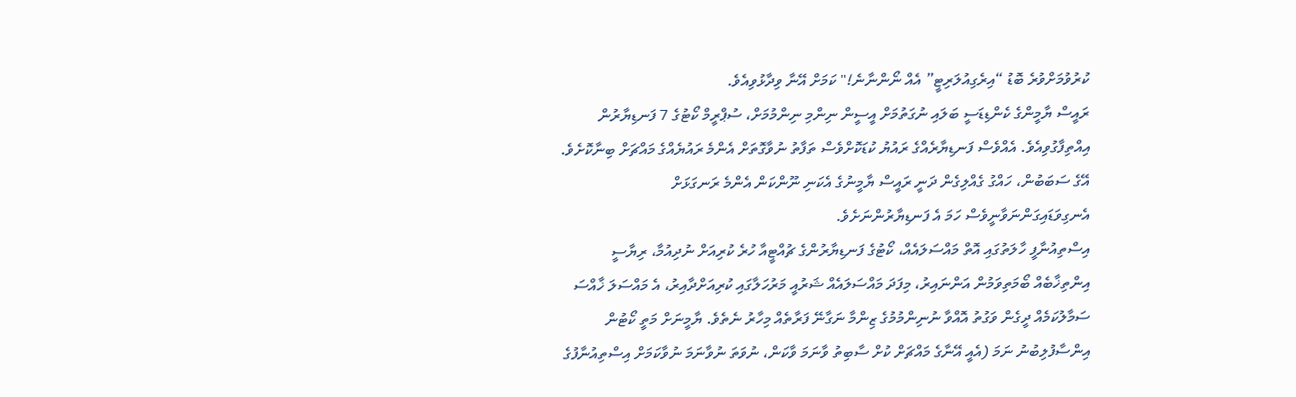ކުރުވުމަށްވުރެ ބޮޑު “އިރެގިއުލަރިޓީ” އެއް ނޯންނާނެ!" ކަމަށް އޭނާ ވިދާޅުވިއެވެ.
ރައީސް ޔާމީންގެ ކެންޑިޑަސީ ބަލައި ނުގަތުމަށް އީސީން ނިންމި ނިންމުމަށް، ސުޕްރީމް ކޯޓުގެ 7 ފަނޑިޔާރުން އިއްތިފާގުވިއެވެ. އެއްވެސް ފަނޑިޔާރެއްގެ ރައުޔު ކުޑަކޮށްވެސް ތަފާތު ނުވާގޮތަށް އެންމެ ރައުޔެއްގެ މައްޗަށް ބިނާކޮށެވެ. އޭގެ ސަބަބުން، ހައްގު ގެއްލިގެން ދަނީ ރައީސް ޔާމީނުގެ އެކަނި ނޫންކަން އެންމެ ރަނގަޅަށް އެނގިވަޑައިގަންނަވާނީވެސް ހަމަ އެ ފަނޑިޔާރުންނަށެވެ.
އިސްތިއުނާފީ ހާލަތުގައި އޮތް މައްސަލައެއް، ކޯޓުގެ ފަނޑިޔާރުންގެ ޗުއްޓީއާ ހުރެ ކުރިއަށް ނުދިއުމާ، ރިޔާސީ އިންތިޚާބެއް ބޯމަތިވަމުން އަންނައިރު، މިފަދަ މައްސަލައެއް ޝަރުއީ މަރުހަލާގައި ކުރިއަށްދާއިރު، އެ މައްސަލަ ޚާއްސަ ސަމާލުކަމެއް ދީގެން ވަގުތު އޮއްވާ ނުނިންމުމުގެ ޒިންމާ ނަގާނޭ ފަރާތެއް މިހާރު ނެތެވެ. ޔާމީނަށް މަތީ ކޯޓުން އިންސާފުލިބުނު ނަމަ (އެއީ އޭނާގެ މައްޗަށް ކުށް ސާބިތު ވާނަމަ ވާކަން، ނުވަތަ ނުވާނަމަ ނުވާކަމަށް އިސްތިއުނާފުގެ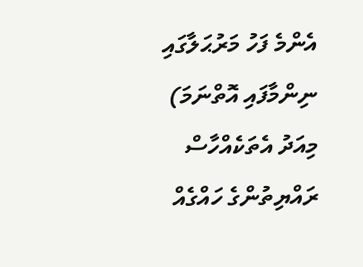އެންމެ ފަހު މަރުޙަލާގައި ނިންމާފައި އޮތްނަމަ) މިއަދު އެތަކެއްހާސް ރައްޔިތުންގެ ހައްގެއް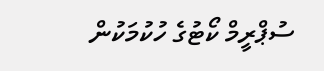ސުޕްރީމް ކޯޓުގެ ހުކުމަކުން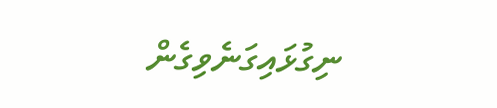ނިގުޅައިގަނެވިގެން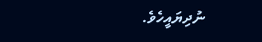ނުދިޔައީހެވެ.